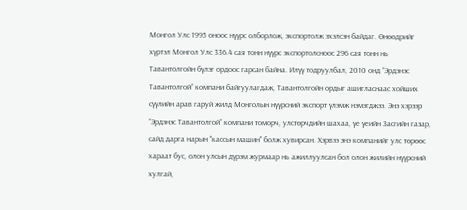Монгол Улс 1995 оноос нүүрс олборлож, экспортолж эхэлсэн байдаг. Өнөөдрийг хүртэл Монгол Улс 336.4 сая тонн нүүрс экспортолсноос 296 сая тонн нь Тавантолгойн бүлэг ордоос гарсан байна. Илүү тодруулбал, 2010 онд “Эрдэнэс Тавантолгой” компани байгуулагдаж, Тавантолгойн ордыг ашигласнаас хойших сүүлийн арав гаруй жилд Монголын нүүрсний экспорт үлэмж нэмэгджээ. Энэ хэрээр “Эрдэнэс Тавантолгой” компани томорч, улстөрчдийн шахаа, үе үеийн Засгийн газар, сайд дарга нарын "кассын машин" болж хувирсан. Хэрвээ энэ компанийг улс төрөөс хараат бус, олон улсын дүрэм журмаар нь ажиллуулсан бол олон жилийн нүүрсний хулгай,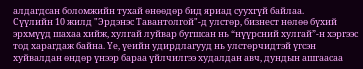алдагдсан боломжийн тухай өнөөдөр бид яриад суухгүй байлаа.
Сүүлийн 10 жилд "Эрдэнэс Тавантолгой"-д улстөр, бизнест нөлөө бүхий эрхмүүд шахаа хийж, хулгай луйвар бугшсан нь “нүүрсний хулгай”-н хэргээс тод харагдаж байна. Үе, үеийн удирдлагууд нь улстөрчидтэй үгсэн хуйвалдан өндөр үнээр бараа үйлчилгээ худалдан авч, дундын ашгаасаа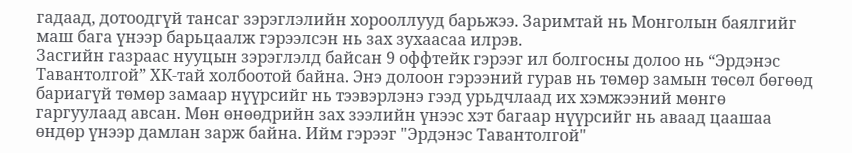гадаад, дотоодгүй тансаг зэрэглэлийн хорооллууд барьжээ. Заримтай нь Монголын баялгийг маш бага үнээр барьцаалж гэрээлсэн нь зах зухаасаа илрэв.
Засгийн газраас нууцын зэрэглэлд байсан 9 оффтейк гэрээг ил болгосны долоо нь “Эрдэнэс Тавантолгой” ХК-тай холбоотой байна. Энэ долоон гэрээний гурав нь төмөр замын төсөл бөгөөд бариагүй төмөр замаар нүүрсийг нь тээвэрлэнэ гээд урьдчлаад их хэмжээний мөнгө гаргуулаад авсан. Мөн өнөөдрийн зах зээлийн үнээс хэт багаар нүүрсийг нь аваад цаашаа өндөр үнээр дамлан зарж байна. Ийм гэрээг "Эрдэнэс Тавантолгой"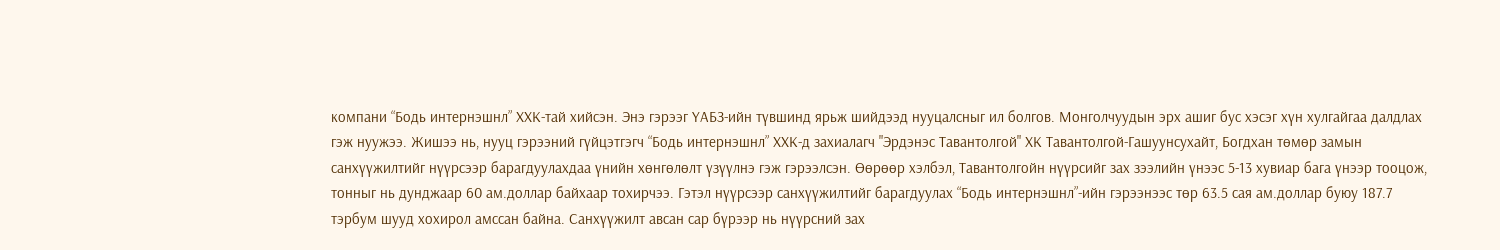компани “Бодь интернэшнл” ХХК-тай хийсэн. Энэ гэрээг ҮАБЗ-ийн түвшинд ярьж шийдээд нууцалсныг ил болгов. Монголчуудын эрх ашиг бус хэсэг хүн хулгайгаа далдлах гэж нуужээ. Жишээ нь, нууц гэрээний гүйцэтгэгч “Бодь интернэшнл” ХХК-д захиалагч "Эрдэнэс Тавантолгой" ХК Тавантолгой-Гашуунсухайт, Богдхан төмөр замын санхүүжилтийг нүүрсээр барагдуулахдаа үнийн хөнгөлөлт үзүүлнэ гэж гэрээлсэн. Өөрөөр хэлбэл, Тавантолгойн нүүрсийг зах зээлийн үнээс 5-13 хувиар бага үнээр тооцож, тонныг нь дунджаар 60 ам.доллар байхаар тохирчээ. Гэтэл нүүрсээр санхүүжилтийг барагдуулах “Бодь интернэшнл”-ийн гэрээнээс төр 63.5 сая ам.доллар буюу 187.7 тэрбум шууд хохирол амссан байна. Санхүүжилт авсан сар бүрээр нь нүүрсний зах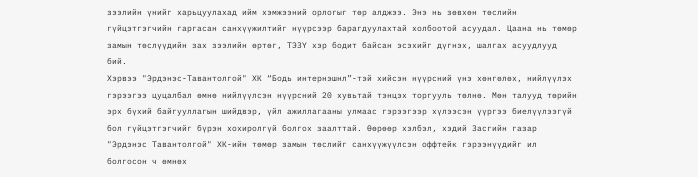зээлийн үнийг харьцуулахад ийм хэмжээний орлогыг төр алджээ. Энэ нь зөвхөн төслийн гүйцэтгэгчийн гаргасан санхүүжилтийг нүүрсээр барагдуулахтай холбоотой асуудал. Цаана нь төмөр замын төслүүдийн зах зээлийн өртөг, ТЭЗҮ хэр бодит байсан эсэхийг дүгнэх, шалгах асуудлууд бий.
Хэрвээ "Эрдэнэс-Тавантолгой" ХК “Бодь интернэшнл”-тэй хийсэн нүүрсний үнэ хөнгөлөх, нийлүүлэх гэрээгээ цуцалбал өмнө нийлүүлсэн нүүрсний 20 хувьтай тэнцэх торгууль төлнө. Мөн талууд төрийн эрх бүхий байгууллагын шийдвэр, үйл ажиллагааны улмаас гэрээгээр хүлээсэн үүргээ биелүүлээгүй бол гүйцэтгэгчийг бүрэн хохиролгүй болгох заалттай. Өөрөөр хэлбэл, хэдий Засгийн газар "Эрдэнэс Тавантолгой" ХК-ийн төмөр замын төслийг санхүүжүүлсэн оффтейк гэрээнүүдийг ил болгосон ч өмнөх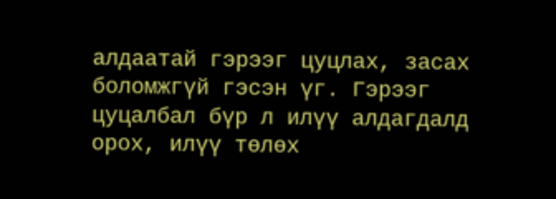алдаатай гэрээг цуцлах, засах боломжгүй гэсэн үг. Гэрээг цуцалбал бүр л илүү алдагдалд орох, илүү төлөх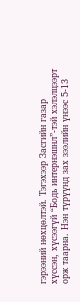гэрээний нөхцөлтэй. Тэгэхээр Засгийн газар хүссэн, хүсээгүй “Бодь интернэшнл”-тэй хэлэлцээрт орж таарна. Нэн түрүүнд зах зээлийн үнээс 5-13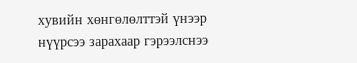хувийн хөнгөлөлттэй үнээр нүүрсээ зарахаар гэрээлснээ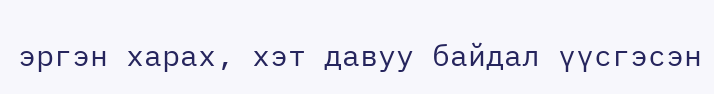эргэн харах, хэт давуу байдал үүсгэсэн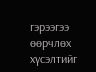гэрээгээ өөрчлөх хүсэлтийг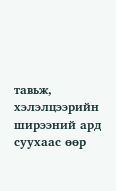тавьж, хэлэлцээрийн ширээний ард суухаас өөр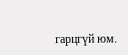гарцгүй юм.